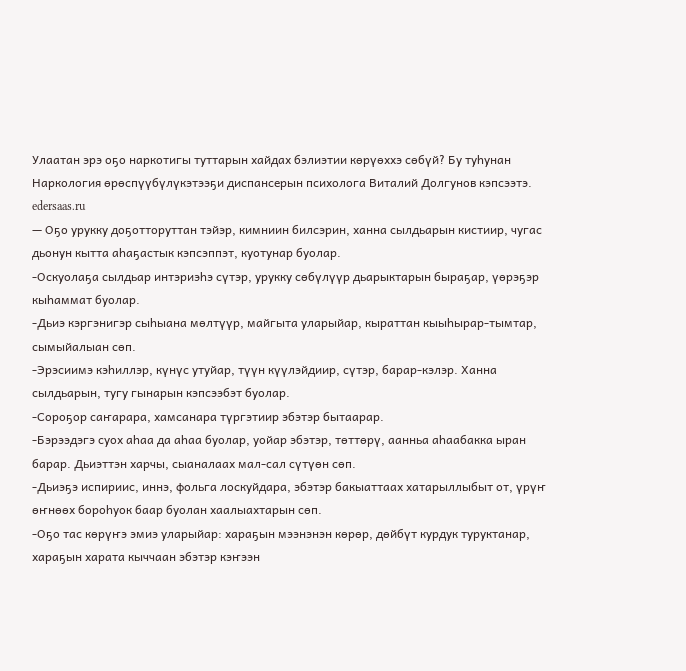Улаатан эрэ оҕо наркотигы туттарын хайдах бэлиэтии көрүөххэ сөбүй? Бу туһунан Наркология өрөспүүбүлүкэтээҕи диспансерын психолога Виталий Долгунов кэпсээтэ.
edersaas.ru
— Оҕо урукку доҕотторуттан тэйэр, кимниин билсэрин, ханна сылдьарын кистиир, чугас дьонун кытта аһаҕастык кэпсэппэт, куотунар буолар.
-Оскуолаҕа сылдьар интэриэһэ сүтэр, урукку сөбүлүүр дьарыктарын быраҕар, үөрэҕэр кыһаммат буолар.
-Дьиэ кэргэнигэр сыһыана мөлтүүр, майгыта уларыйар, кыраттан кыыһырар-тымтар, сымыйалыан сөп.
-Эрэсиимэ кэһиллэр, күнүс утуйар, түүн күүлэйдиир, сүтэр, барар-кэлэр. Ханна сылдьарын, тугу гынарын кэпсээбэт буолар.
-Сороҕор саҥарара, хамсанара түргэтиир эбэтэр бытаарар.
-Бэрээдэгэ суох аһаа да аһаа буолар, уойар эбэтэр, төттөрү, аанньа аһаабакка ыран барар. Дьиэттэн харчы, сыаналаах мал-сал сүтүөн сөп.
-Дьиэҕэ испириис, иннэ, фольга лоскуйдара, эбэтэр бакыаттаах хатарыллыбыт от, үрүҥ өҥнөөх бороһуок баар буолан хаалыахтарын сөп.
-Оҕо тас көрүҥэ эмиэ уларыйар: хараҕын мээнэнэн көрөр, дөйбүт курдук туруктанар, хараҕын харата кыччаан эбэтэр кэҥээн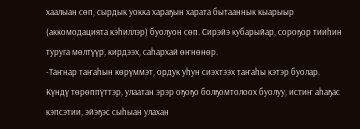хаалыан сөп, сырдык уокка хараҕын харата бытааннык кыарыыр (аккомодацията кэhиллэр) буолуон сөп. Сирэйэ кубарыйар, сороҕор тииһин туруга мөлтүүр, кирдээх, саһархай өҥнөнөр.
-Таҥнар таҥаһын көрүммэт, ордук уhун сиэхтээх таҥаһы кэтэр буолар.
Күндү төрөппүттэр, улаатан эрэр оҕоҕо болҕомтолоох буолуу, истиҥ аhаҕас кэпсэтии, эйэҕэс сыhыан улахан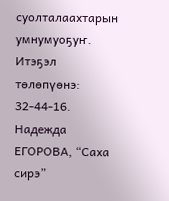суолталаахтарын умнумуоҕуҥ.
Итэҕэл төлөпүөнэ: 32-44-16.
Надежда ЕГОРОВА, “Саха сирэ”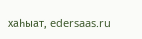хаһыат, edersaas.ru